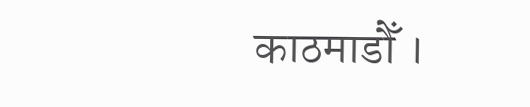काठमाडौँ ।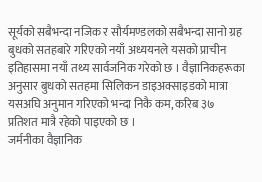सूर्यको सबैभन्दा नजिक र सौर्यमण्डलको सबैभन्दा सानो ग्रह बुधको सतहबारे गरिएको नयाँ अध्ययनले यसको प्राचीन इतिहासमा नयाँ तथ्य सार्वजनिक गरेको छ । वैज्ञानिकहरूका अनुसार बुधको सतहमा सिलिकन डाइअक्साइडको मात्रा यसअघि अनुमान गरिएको भन्दा निकै कम, करिब ३७ प्रतिशत मात्रै रहेको पाइएको छ ।
जर्मनीका वैज्ञानिक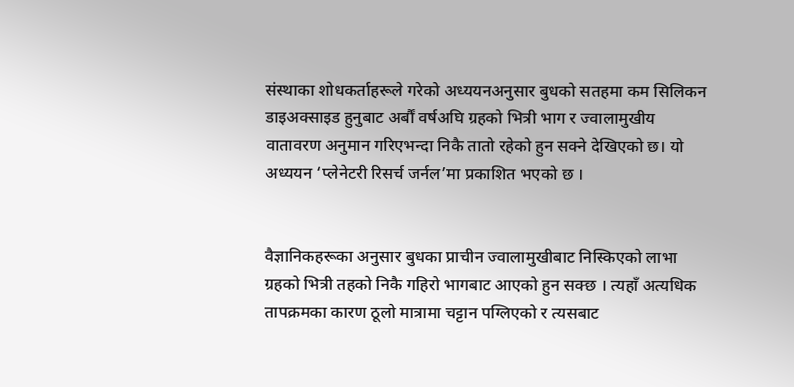संस्थाका शोधकर्ताहरूले गरेको अध्ययनअनुसार बुधको सतहमा कम सिलिकन डाइअक्साइड हुनुबाट अर्बौं वर्षअघि ग्रहको भित्री भाग र ज्वालामुखीय वातावरण अनुमान गरिएभन्दा निकै तातो रहेको हुन सक्ने देखिएको छ। यो अध्ययन ‘प्लेनेटरी रिसर्च जर्नल’मा प्रकाशित भएको छ ।


वैज्ञानिकहरूका अनुसार बुधका प्राचीन ज्वालामुखीबाट निस्किएको लाभा ग्रहको भित्री तहको निकै गहिरो भागबाट आएको हुन सक्छ । त्यहाँ अत्यधिक तापक्रमका कारण ठूलो मात्रामा चट्टान पग्लिएको र त्यसबाट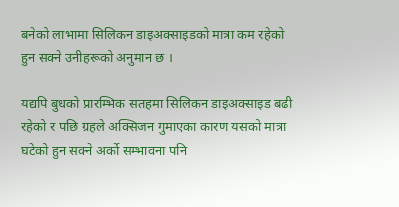बनेको लाभामा सिलिकन डाइअक्साइडको मात्रा कम रहेको हुन सक्ने उनीहरूको अनुमान छ ।

यद्यपि बुधको प्रारम्भिक सतहमा सिलिकन डाइअक्साइड बढी रहेको र पछि ग्रहले अक्सिजन गुमाएका कारण यसको मात्रा घटेको हुन सक्ने अर्को सम्भावना पनि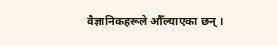वैज्ञानिकहरूले औँल्याएका छन् ।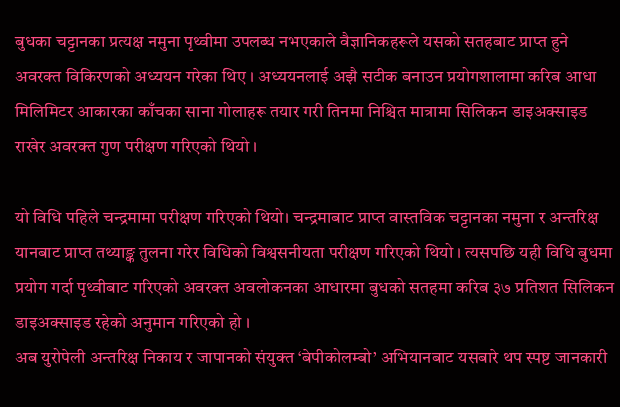बुधका चट्टानका प्रत्यक्ष नमुना पृथ्वीमा उपलब्ध नभएकाले वैज्ञानिकहरूले यसको सतहबाट प्राप्त हुने अवरक्त विकिरणको अध्ययन गरेका थिए । अध्ययनलाई अझै सटीक बनाउन प्रयोगशालामा करिब आधा मिलिमिटर आकारका काँचका साना गोलाहरू तयार गरी तिनमा निश्चित मात्रामा सिलिकन डाइअक्साइड राखेर अवरक्त गुण परीक्षण गरिएको थियो ।

यो विधि पहिले चन्द्रमामा परीक्षण गरिएको थियो। चन्द्रमाबाट प्राप्त वास्तविक चट्टानका नमुना र अन्तरिक्ष यानबाट प्राप्त तथ्याङ्क तुलना गरेर विधिको विश्वसनीयता परीक्षण गरिएको थियो । त्यसपछि यही विधि बुधमा प्रयोग गर्दा पृथ्वीबाट गरिएको अवरक्त अवलोकनका आधारमा बुधको सतहमा करिब ३७ प्रतिशत सिलिकन डाइअक्साइड रहेको अनुमान गरिएको हो ।
अब युरोपेली अन्तरिक्ष निकाय र जापानको संयुक्त ‘बेपीकोलम्बो’ अभियानबाट यसबारे थप स्पष्ट जानकारी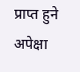प्राप्त हुने अपेक्षा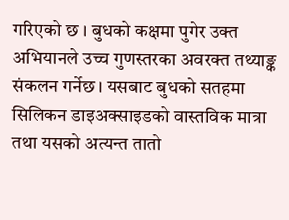गरिएको छ । बुधको कक्षमा पुगेर उक्त अभियानले उच्च गुणस्तरका अवरक्त तथ्याङ्क संकलन गर्नेछ। यसबाट बुधको सतहमा सिलिकन डाइअक्साइडको वास्तविक मात्रा तथा यसको अत्यन्त तातो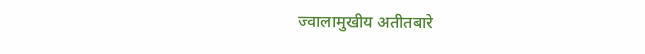ज्वालामुखीय अतीतबारे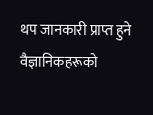थप जानकारी प्राप्त हुने वैज्ञानिकहरूको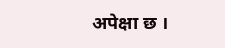अपेक्षा छ ।